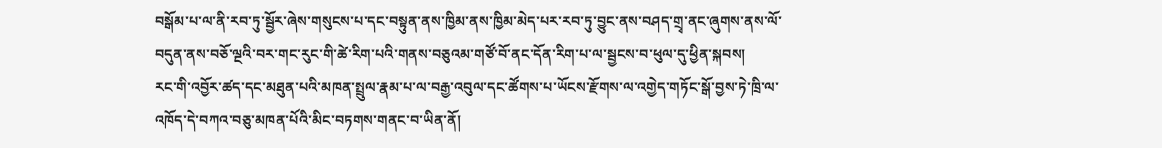བསྒོམ་པ་ལ་ནི་རབ་ཏུ་སྦྱོར་ཞེས་གསུངས་པ་དང་བསྟུན་ནས་ཁྱིམ་ནས་ཁྱིམ་མེད་པར་རབ་ཏུ་བྱུང་ནས་བཤད་གྲྭ་ནང་ཞུགས་ནས་ལོ་བདུན་ནས་བཅོ་ལྔའི་བར་གང་རུང་གི་ཚེ་རིག་པའི་གནས་བཅུའམ་གཙོ་བོ་ནང་དོན་རིག་པ་ལ་སྦྱངས་བ་ཕུལ་དུ་ཕྱིན་སྐབས།
རང་གི་འབྱོར་ཚད་དང་མཐུན་པའི་མཁན་སྤྲུལ་རྣམ་པ་ལ་བརྒྱ་འབུལ་དང་ཚོགས་པ་ཡོངས་རྫོགས་ལ་འགྱེད་གཏོང་སྒོ་བྱས་ཏེ་ཁྲི་ལ་འཁོད་དེ་བཀའ་བཅུ་མཁན་པོའི་མིང་བཏགས་གནང་བ་ཡིན་ནོ།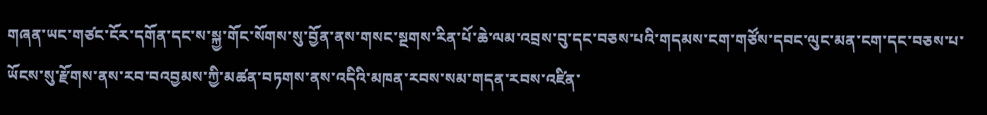གཞན་ཡང་གཙང་ངོར་དགོན་དང་ས་སྐྱ་གོང་སོགས་སུ་བྱོན་ནས་གསང་སྔགས་རིན་པོ་ཆེ་ལམ་འབྲས་བུ་དང་བཅས་པའི་གདམས་ངག་གཙོས་དབང་ལུང་མན་ངག་དང་བཅས་པ་ཡོངས་སུ་རྫོགས་ནས་རབ་བའབྱམས་ཀྱི་མཚན་བཏགས་ནས་འདིའི་མཁན་རབས་སམ་གདན་རབས་འཛིན་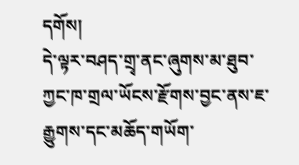དགོས།
དེ་ལྟར་བཤད་གྲྭ་ནང་ཞུགས་མ་ཐུབ་ཀྱང་ཁ་གྲལ་ཡོངས་རྫོགས་བྱང་ནས་ཇ་རྒྱུགས་དང་མཆོད་གཡོག་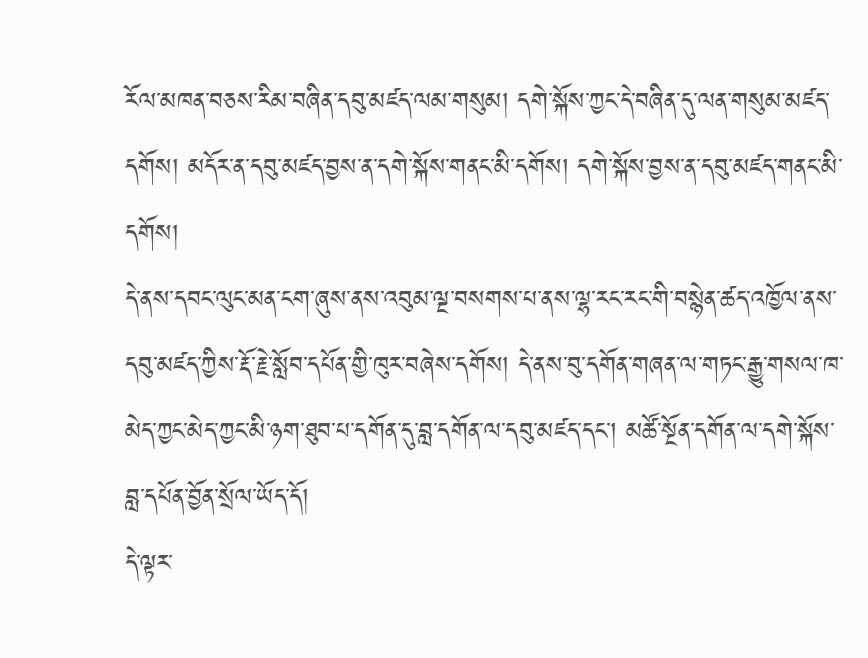རོལ་མཁན་བཅས་རིམ་བཞིན་དབུ་མཛད་ལམ་གསུམ། དགེ་སྐོས་ཀྱང་དེ་བཞིན་དུ་ལན་གསུམ་མཛད་དགོས། མདོར་ན་དབུ་མཛད་བྱས་ན་དགེ་སྐོས་གནང་མི་དགོས། དགེ་སྐོས་བྱས་ན་དབུ་མཛད་གནང་མི་དགོས།
དེ་ནས་དབང་ལུང་མན་ངག་ཞུས་ནས་འབུམ་ལྔ་བསགས་པ་ནས་ལྷ་རང་རང་གི་བསྙེན་ཚད་འཁྱོལ་ནས་དབུ་མཛད་ཀྱིས་རྡོ་རྗེ་སློབ་དཔོན་གྱི་ཁུར་བཞེས་དགོས། དེ་ནས་བུ་དགོན་གཞན་ལ་གཏང་རྒྱུ་གསལ་ཁ་མེད་ཀྱང་མེད་ཀྱང་མི་ཉག་ཐུབ་པ་དགོན་དུ་བླ་དགོན་ལ་དབུ་མཛད་དང་། མཚོ་སྔོན་དགོན་ལ་དགེ་སྐོས་བླ་དཔོན་བྱོན་སྲོལ་ཡོད་དོ།
དེ་ལྟར་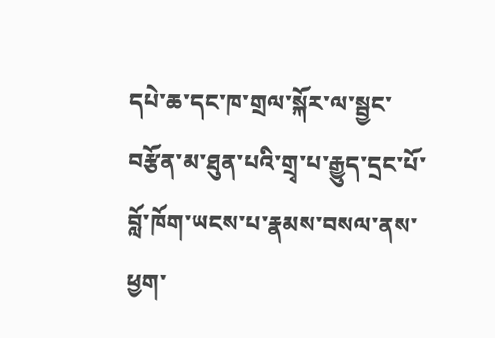དཔེ་ཆ་དང་ཁ་གྲལ་སྐོར་ལ་སྦྱང་བརྩོན་མ་ཐུན་པའི་གྲྭ་པ་རྒྱུད་དྲང་པོ་བློ་ཁོག་ཡངས་པ་རྣམས་བསལ་ནས་ཕྱག་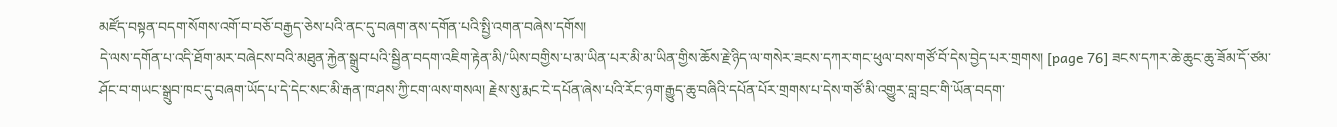མཛོད་བསྟན་བདག་སོགས་འགོ་བ་བཅོ་བརྒྱད་ཅེས་པའི་ནང་དུ་བཞག་ནས་དགོན་པའི་སྤྱི་འགན་བཞེས་དགོས།
དེ་ལས་དགོན་པ་འདི་ཐོག་མར་བཞེངས་བའི་མཐུན་རྐྱེན་སྒྲུབ་པའི་སྦྱིན་བདག་འཇིག་རྟེན་མི/་ཡིས་བགྱིས་པ་མ་ཡིན་པར་མི་མ་ཡིན་གྱིས་ཆོས་རྗེ་ཉིད་ལ་གསེར་ཟངས་དཀར་གང་ཕུལ་བས་གཙོ་བོ་དེས་བྱེད་པར་གྲགས། [page 76] ཟངས་དཀར་ཆེ་ཆུང་ཆུ་ཟོམ་དོ་ཙམ་ཤོང་བ་གཡང་སྒྲུབ་ཁང་དུ་བཞག་ཡོད་པ་དེ་དེང་སང་མི་རྒན་ཁ་ཤས་ཀྱི་ངག་ལས་གསལ། རྗེས་སུ་རྨང་ངེ་དཔོན་ཞེས་པའི་རོང་ཉག་རྒྱུད་ཆུ་བཞིའི་དཔོན་པོར་གྲགས་པ་དེས་གཙོ་མི་འགྱུར་བླ་བྲང་གི་ཡོན་བདག་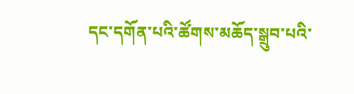དང་དགོན་པའི་ཚོགས་མཆོད་སྒྲུབ་པའི་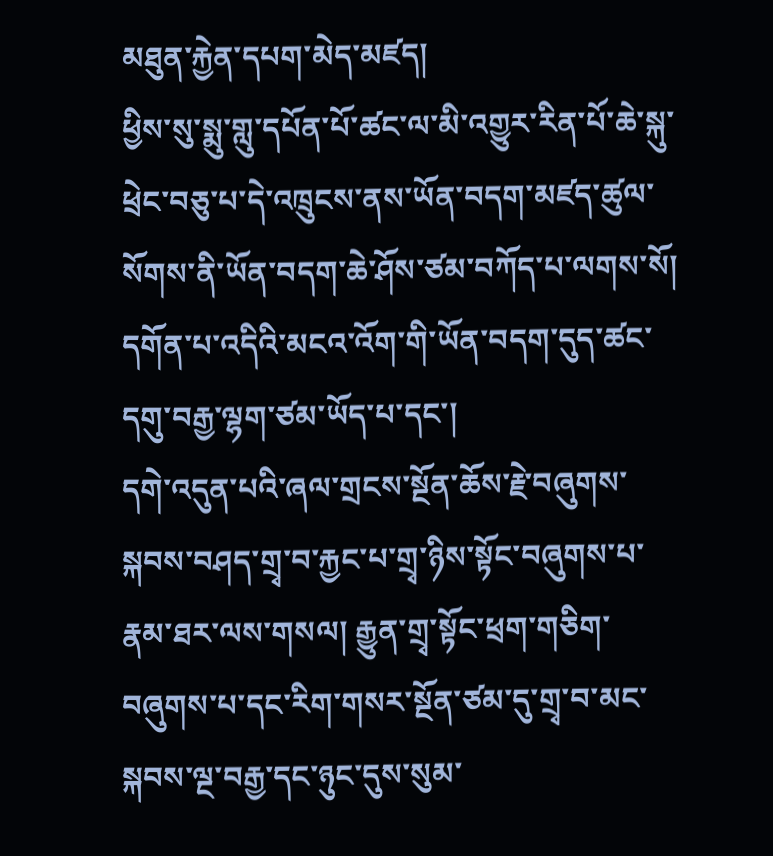མཐུན་རྐྱེན་དཔག་མེད་མཛད།
ཕྱིས་སུ་སྨུ་གླུ་དཔོན་པོ་ཚང་ལ་མི་འགྱུར་རིན་པོ་ཆེ་སྐུ་ཕྲེང་བཅུ་པ་དེ་འཁྲུངས་ནས་ཡོན་བདག་མཛད་ཚུལ་སོགས་ནི་ཡོན་བདག་ཆེ་ཤོས་ཙམ་བཀོད་པ་ལགས་སོ། དགོན་པ་འདིའི་མངའ་འོག་གི་ཡོན་བདག་དུད་ཚང་དགུ་བརྒྱ་ལྷག་ཙམ་ཡོད་པ་དང་།
དགེ་འདུན་པའི་ཞལ་གྲངས་སྔོན་ཆོས་རྗེ་བཞུགས་སྐབས་བཤད་གྲྭ་བ་རྐྱང་པ་གྲྭ་ཉིས་སྟོང་བཞུགས་པ་རྣམ་ཐར་ལས་གསལ། རྒྱུན་གྲྭ་སྟོང་ཕྲག་གཅིག་བཞུགས་པ་དང་རིག་གསར་སྔོན་ཙམ་དུ་གྲྭ་བ་མང་སྐབས་ལྔ་བརྒྱ་དང་ཉུང་དུས་སུམ་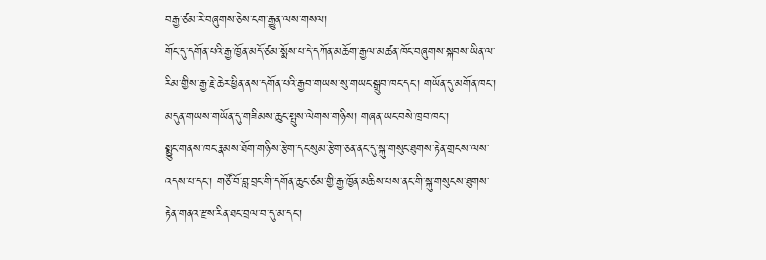བརྒྱ་ཙམ་རེ་བཞུགས་ཅེས་ངག་རྒྱུན་ལས་གསལ།
གོང་དུ་དགོན་པའི་རྒྱ་ཁྱོན་མདོ་ཙམ་སྨོས་པ་དེ་དཀོན་མཆོག་རྒྱལ་མཚན་ཁོང་བཞུགས་སྐབས་ཡིན་ལ་རིམ་གྱིས་རྒྱ་རྗེ་ཆེར་ཕྱིན་ནས་དགོན་པའི་རྒྱབ་གཡས་སུ་གཡང་སྒྲུབ་ཁང་དང་། གཡོན་དུ་མགོན་ཁང་། མདུན་གཡས་གཡོན་དུ་གཟིམས་ཆུང་སྤུས་ལེགས་གཉིས། གཞན་ཡང་བསེ་ཁྲབ་ཁང་།
སྨྱུང་གནས་ཁང་རྣམས་ཐོག་གཉིས་རྩེག་དང་སུམ་རྩེག་ཅན་ནང་དུ་སྐུ་གསུང་ཐུགས་རྟེན་གྲངས་ལས་འདས་པ་དང་། གཙོ་བོ་བླ་བྲང་གི་དགོན་ཆུང་ཙམ་གྱི་རྒྱ་ཁྱོན་མཆིས་པས་ནང་གི་སྐུ་གསུངས་ཐུགས་རྟེན་གནའ་རྫས་རིན་ཐང་བྲལ་བ་དུ་མ་དང་།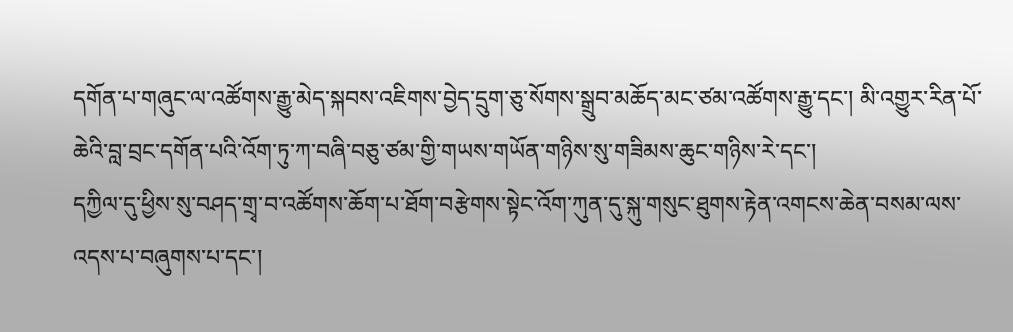དགོན་པ་གཞུང་ལ་འཚོགས་རྒྱུ་མེད་སྐབས་འཇིགས་བྱེད་དྲུག་ཅུ་སོགས་སྒྲུབ་མཆོད་མང་ཙམ་འཚོགས་རྒྱུ་དང་། མི་འགྱུར་རིན་པོ་ཆེའི་བླ་བྲང་དགོན་པའི་འོག་ཏུ་ཀ་བཞི་བཅུ་ཙམ་གྱི་གཡས་གཡོན་གཉིས་སུ་གཟིམས་ཆུང་གཉིས་རེ་དང་།
དཀྱིལ་དུ་ཕྱིས་སུ་བཤད་གྲྭ་བ་འཚོགས་ཆོག་པ་ཐོག་བརྩེགས་སྟེང་འོག་ཀུན་དུ་སྐུ་གསུང་ཐུགས་རྟེན་འགངས་ཆེན་བསམ་ལས་འདས་པ་བཞུགས་པ་དང་།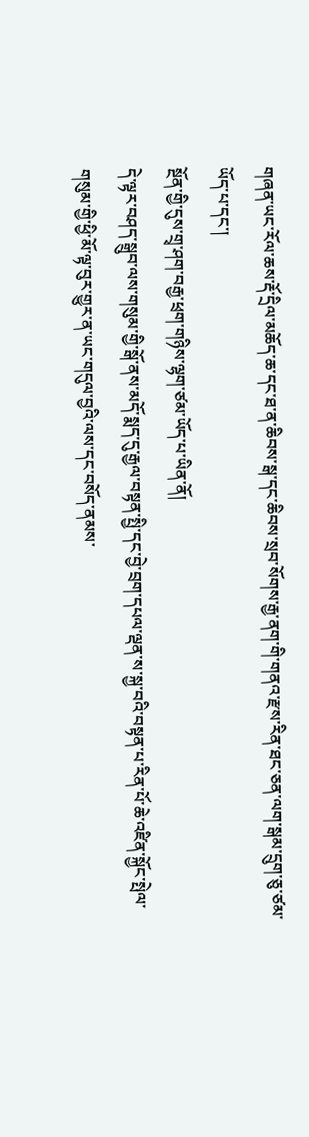གཞན་ཡང་རོལ་ཆས་རྡོ་དྲིལ་མཆོད་ཆ་དང་ཐ་ན་ཆིབས་སྒ་དང་ཆིབས་སྲབ་སོགས་རྒྱ་ནག་གི་གནའ་རྫས་རིན་ཐང་ཅན་ལག་སྒམ་དྲུག་ཅུ་ཙམ་ཡོད་པ་དང་།
སྔོན་གྱི་དུས་གྲྭ་ཤག་བརྒྱ་ཕྲག་གཉིས་ལྷག་ཙམ་ཡོད་པ་ཡིན་ནོ།
དེ་ལྟར་བཤད་སྒྲུབ་ལས་གསུམ་གྱི་སྒོ་ནས་མདོ་སྨད་དུ་རྒྱལ་བསྟན་སྤྱི་དང་བྱེ་བྲག་དཔལ་ལྡན་ས་སྐྱ་བའི་བསྟན་པ་རིན་པོ་ཆེ་འཛིན་སྐྱོང་སྤེལ་གསུམ་གྱི་ཕྱི་མོ་ལྟ་བུར་གྱུར་ན་ཡང་གདུལ་བྱའི་ལས་དང་བསོད་ནམས་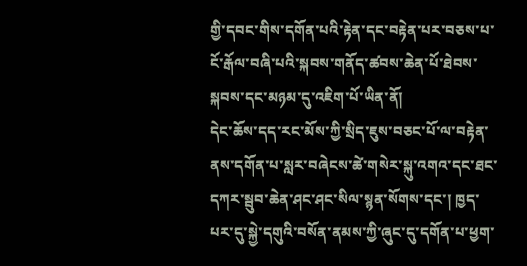གྱི་དབང་གིས་དགོན་པའི་རྟེན་དང་བརྟེན་པར་བཅས་པ་ངོ་རྒོལ་བཞི་པའི་སྐབས་གནོད་ཚབས་ཆེན་པོ་ཐེབས་སྐབས་དང་མཉམ་དུ་འཇིག་པོ་ཡིན་ནོ།
དེང་ཆོས་དད་རང་མོས་ཀྱི་སྲིད་ཇུས་བཅང་པོ་ལ་བརྟེན་ནས་དགོན་པ་སླར་བཞེངས་ཚེ་གསེར་སྐུ་འགའ་དང་ཐང་དཀར་སྦུབ་ཆེན་ཤང་ཤང་སིལ་སྙན་སོགས་དང་། ཁྱད་པར་དུ་སྐྱེ་དགུའི་བསོན་ནམས་ཀྱི་ཞུང་དུ་དགོན་པ་ཕྱག་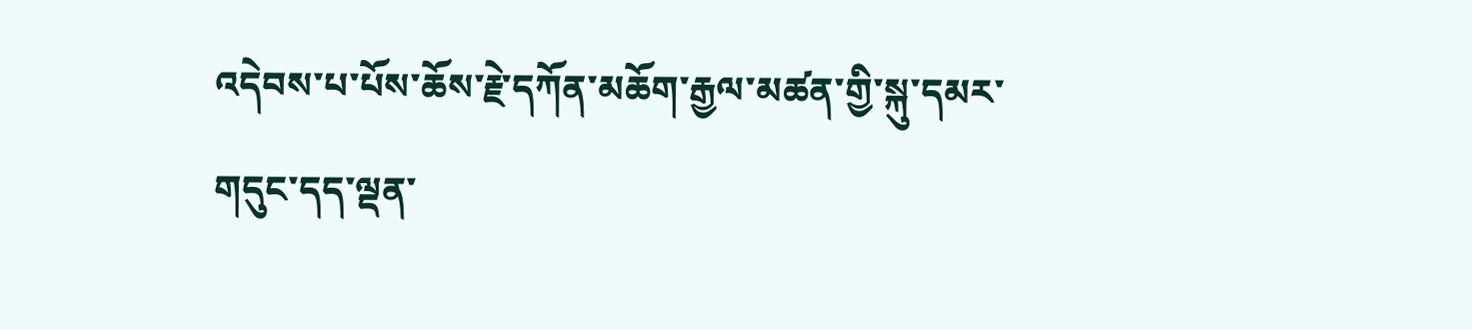འདེབས་པ་པོས་ཆོས་རྗེ་དཀོན་མཆོག་རྒྱལ་མཚན་གྱི་སྐུ་དམར་གདུང་དད་ལྡན་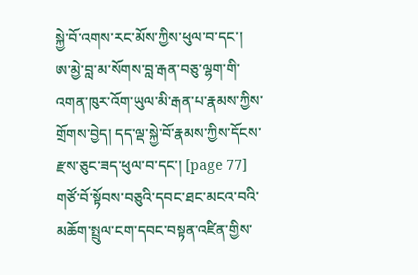སྐྱེ་བོ་འགས་རང་མོས་ཀྱིས་ཕུལ་བ་དང་།
ཨ་མྱེ་བླ་མ་སོགས་བླ་རྒན་བཅུ་ལྷག་གི་འགན་ཁུར་འོག་ཡུལ་མི་རྒན་པ་རྣམས་ཀྱིས་གྲོགས་བྱེད། དད་ལྡ་སྐྱེ་བོ་རྣམས་ཀྱིས་དོངས་རྫས་ཅུང་ཟད་ཕུལ་བ་དང་། [page 77] གཙོ་བོ་སྟོབས་བཅུའི་དབང་ཐང་མངའ་བའི་མཆོག་སྤྲུལ་ངག་དབང་བསྟན་འཛིན་གྱིས་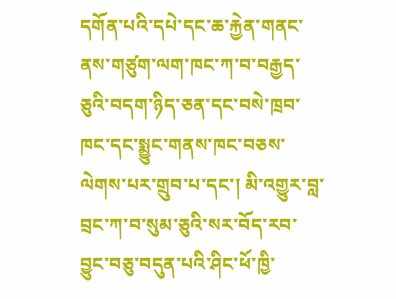དགོན་པའི་དཔེ་དང་ཆ་རྐྱེན་གནང་ནས་གཙུག་ལག་ཁང་ཀ་བ་བརྒྱད་ཅུའི་བདག་ཉིད་ཅན་དང་བསེ་ཁྲབ་ཁང་དང་སྨྱུང་གནས་ཁང་བཅས་ལེགས་པར་གྲུབ་པ་དང་། མི་འགྱུར་བླ་བྲང་ཀ་བ་སུམ་ཅུའི་སར་བོད་རབ་བྱུང་བཅུ་བདུན་པའི་ཤིང་ཕོ་ཁྱི་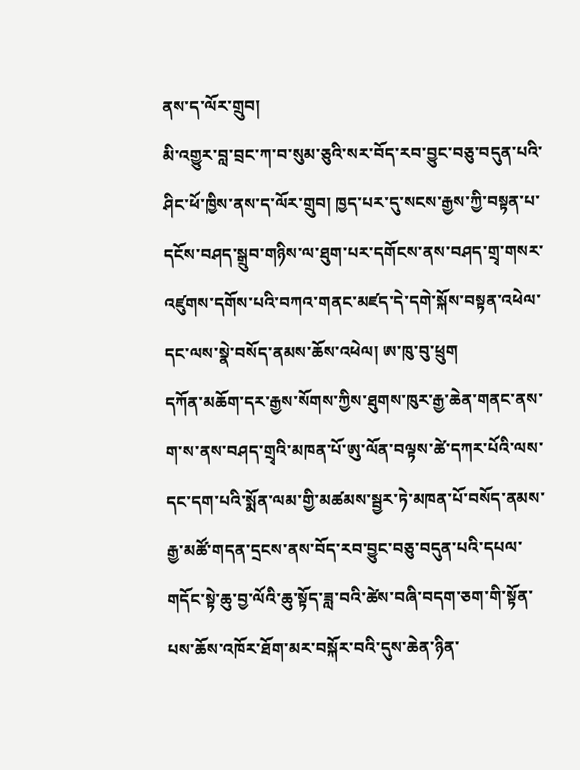ནས་ད་ལོར་གྲུབ།
མི་འགྱུར་བླ་བྲང་ཀ་བ་སུམ་ཅུའི་སར་བོད་རབ་བྱུང་བཅུ་བདུན་པའི་ཤིང་ཕོ་ཁྱིས་ནས་ད་ལོར་གྲུབ། ཁྱད་པར་དུ་སངས་རྒྱས་ཀྱི་བསྟན་པ་དངོས་བཤད་སྒྲུབ་གཉིས་ལ་ཐུག་པར་དགོངས་ནས་བཤད་གྲྭ་གསར་འཛུགས་དགོས་པའི་བཀའ་གནང་མཛད་དེ་དགེ་སྐོས་བསྟན་འཕེལ་དང་ལས་སྣེ་བསོད་ནམས་ཆོས་འཕེལ། ཨ་ཁུ་བུ་ཕྲུག
དཀོན་མཆོག་དར་རྒྱས་སོགས་ཀྱིས་ཐུགས་ཁུར་རྒྱ་ཆེན་གནང་ནས་ག་ས་ནས་བཤད་གྲྭའི་མཁན་པོ་ཨུ་ལོན་བལྟས་ཚེ་དཀར་པོའི་ལས་དང་དག་པའི་སྨོན་ལམ་གྱི་མཚམས་སྦྱར་ཏེ་མཁན་པོ་བསོད་ནམས་རྒྱ་མཚོ་གདན་དྲངས་ནས་བོད་རབ་བྱུང་བཅུ་བདུན་པའི་དཔལ་གདོང་སྟེ་ཆུ་བྱ་ལོའི་ཆུ་སྟོད་ཟླ་བའི་ཚེས་བཞི་བདག་ཅག་གི་སྟོན་པས་ཆོས་འཁོར་ཐོག་མར་བསྐོར་བའི་དུས་ཆེན་ཉིན་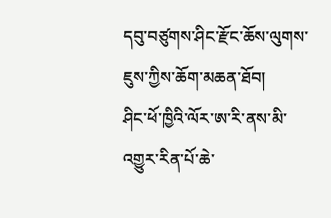དབུ་བཙུགས་ཤིང་རྫོང་ཆོས་ལུགས་ཇུས་ཀྱིས་ཆོག་མཆན་ཐོབ།
ཤིང་ཕོ་ཁྱིའི་ལོར་ཨ་རི་ནས་མི་འགྱུར་རིན་པོ་ཆེ་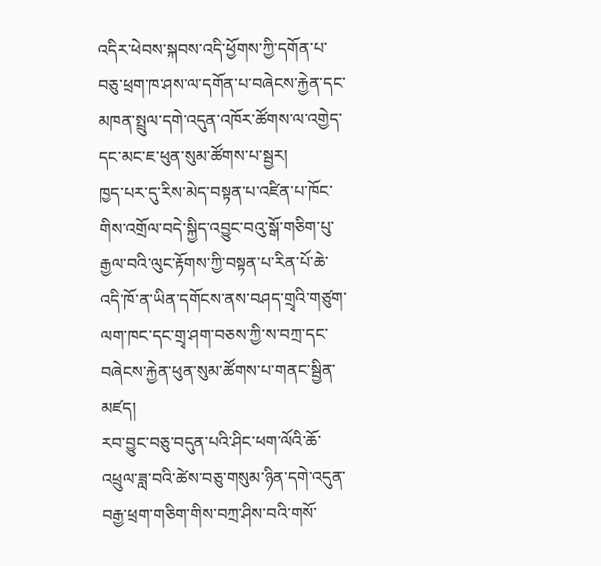འདིར་ཕེབས་སྐབས་འདི་ཕྱོགས་ཀྱི་དགོན་པ་བཅུ་ཕྲག་ཁ་ཤས་ལ་དགོན་པ་བཞེངས་རྐྱེན་དང་མཁན་སྤྲུལ་དགེ་འདུན་འཁོར་ཚོགས་ལ་འགྱེད་དང་མང་ཇ་ཕུན་སུམ་ཚོགས་པ་སྦྱར།
ཁྱད་པར་དུ་རིས་མེད་བསྟན་པ་འཛིན་པ་ཁོང་གིས་འགྲོལ་བདེ་སྐྱིད་འབྱུང་བའུ་སྒོ་གཅིག་པུ་རྒྱལ་བའི་ལུང་རྟོགས་ཀྱི་བསྟན་པ་རིན་པོ་ཆེ་འདི་ཁོ་ན་ཡིན་དགོངས་ནས་བཤད་གྲྭའི་གཙུག་ལག་ཁང་དང་གྲྭ་ཤག་བཅས་ཀྱི་ས་བཀྲ་དང་བཞེངས་རྐྱེན་ཕུན་སུམ་ཚོགས་པ་གནང་སྦྱིན་མཛད།
རབ་བྱུང་བཅུ་བདུན་པའི་ཤིང་ཕག་ལོའི་ཆོ་འཕྲུལ་ཟླ་བའི་ཚེས་བཅུ་གསུམ་ཉིན་དགེ་འདུན་བརྒྱ་ཕྲག་གཅིག་གིས་བཀྲ་ཤིས་བའི་གསོ་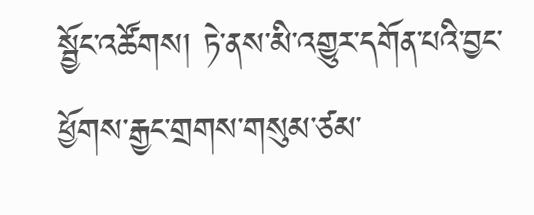སྦྱོང་འཚོགས། ཏེ་ནས་མི་འགྱུར་དགོན་པའི་བྱང་ཕྱོགས་རྒྱང་གྲགས་གསུམ་ཙམ་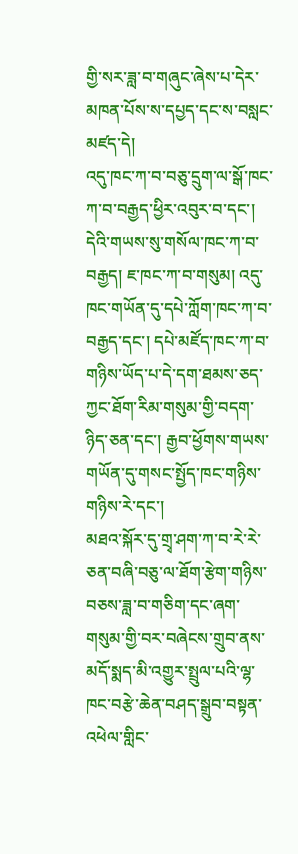གྱི་སར་ཟླ་བ་གཞུང་ཞེས་པ་དེར་མཁན་པོས་ས་དཔྱད་དང་ས་བསླང་མཛད་དེ།
འདུ་ཁང་ཀ་བ་བཅུ་དྲུག་ལ་སྒོ་ཁང་ཀ་བ་བརྒྱད་ཕྱིར་འབུར་བ་དང་། དེའི་གཡས་སུ་གསོལ་ཁང་ཀ་བ་བརྒྱད། ཇ་ཁང་ཀ་བ་གསུམ། འདུ་ཁང་གཡོན་དུ་དཔེ་ཀློག་ཁང་ཀ་བ་བརྒྱད་དང་། དཔེ་མཛོད་ཁང་ཀ་བ་གཉིས་ཡོད་པ་དེ་དག་ཐམས་ཅད་ཀྱང་ཐོག་རིམ་གསུམ་གྱི་བདག་ཉིད་ཅན་དང་། རྒྱབ་ཕྱོགས་གཡས་གཡོན་དུ་གསང་སྤྱོད་ཁང་གཉིས་གཉིས་རེ་དང་།
མཐའ་སྐོར་དུ་གྲྭ་ཤག་ཀ་བ་རེ་རེ་ཅན་བཞི་བཅུ་ལ་ཐོག་རྩེག་གཉིས་བཅས་ཟླ་བ་གཅིག་དང་ཞག་གསུམ་གྱི་བར་བཞེངས་གྲུབ་ནས་མདོ་སྨད་མི་འགྱུར་སྤྲུལ་པའི་ལྷ་ཁང་བརྩེ་ཆེན་བཤད་སྒྲུབ་བསྟན་འཕེལ་གླིང་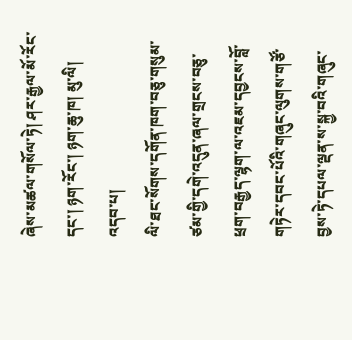ཞེས་མཚལ་གསོལ་ཏེ། ཤར་རྒྱལ་མོ་རོང་དང་། ཉག་རོང་། ཉག་ཆུ་ཁ། མུ་ལི། འདབ་པ།
ལི་ཐང་སོགས་དགོན་ཁག་བཅུ་གསུམ་ཙམ་གྱི་དགེ་འདུན་ཞལ་གྲངས་བཅུ་ཕྲག་བརྒྱད་ལྷག་ལ་འཇམ་དབྱངས་བློ་གཏེར་དབང་པོའི་གཞུང་ལུགས་གཙོ་བྱས་ཏེ་དཔལ་ལྡན་ས་སྐྱ་བའི་གཞུང་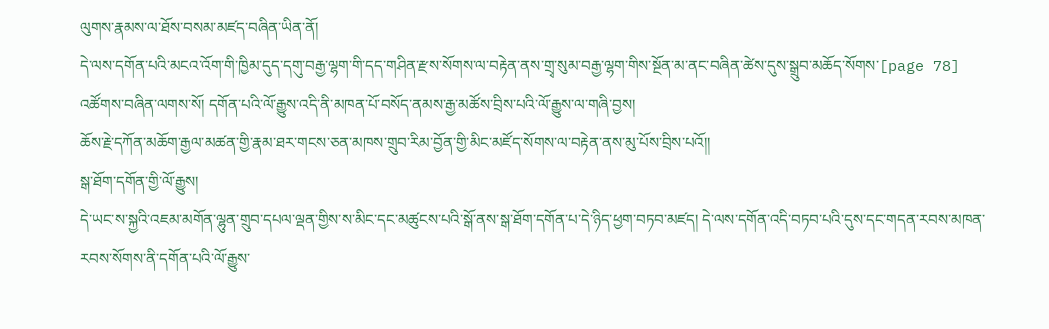ལུགས་རྣམས་ལ་ཐོས་བསམ་མཛད་བཞིན་ཡིན་ནོ།
དེ་ལས་དགོན་པའི་མངའ་འོག་གི་ཁྱིམ་དུད་དགུ་བརྒྱ་ལྷག་གི་དད་གཤིན་རྫས་སོགས་ལ་བརྟེན་ནས་གྲྭ་སུམ་བརྒྱ་ལྷག་གིས་སྔོན་མ་ནང་བཞིན་ཚེས་དུས་སྒྲུབ་མཆོད་སོགས་[page 78] འཚོགས་བཞིན་ལགས་སོ། དགོན་པའི་ལོ་རྒྱུས་འདི་ནི་མཁན་པོ་བསོད་ནམས་རྒྱ་མཚོས་བྲིས་པའི་ལོ་རྒྱུས་ལ་གཞི་བྱས།
ཆོས་རྗེ་དཀོན་མཆོག་རྒྱལ་མཚན་གྱི་རྣམ་ཐར་གངས་ཅན་མཁས་གྲུབ་རིམ་བྱོན་གྱི་མིང་མཛོད་སོགས་ལ་བརྟེན་ནས་མུ་པོས་བྲིས་པའོ།།
སྒ་ཐོག་དགོན་གྱི་ལོ་རྒྱུས།
དེ་ཡང་ས་སྐྱའི་འཇམ་མགོན་ལྷུན་གྲུབ་དཔལ་ལྡན་གྱིས་ས་མིང་དང་མཚུངས་པའི་སྒོ་ནས་སྒ་ཐོག་དགོན་པ་དེ་ཉིད་ཕྱག་བཏབ་མཛད། དེ་ལས་དགོན་འདི་བཏབ་པའི་དུས་དང་གདན་རབས་མཁན་རབས་སོགས་ནི་དགོན་པའི་ལོ་རྒྱུས་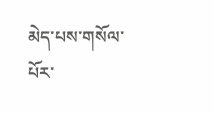མེད་པས་གསོལ་པོར་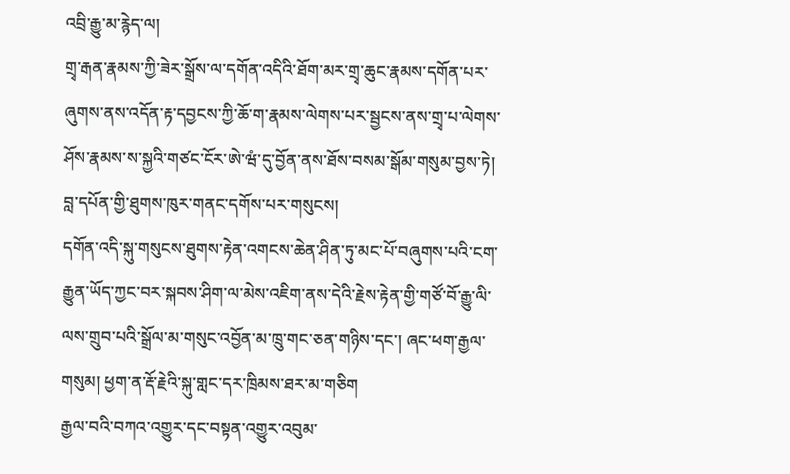འབྲི་རྒྱུ་མ་རྙེད་ལ།
གྲྭ་རྒན་རྣམས་ཀྱི་ཟེར་སྒྲོས་ལ་དགོན་འདིའི་ཐོག་མར་གྲྭ་ཆུང་རྣམས་དགོན་པར་ཞུགས་ནས་འདོན་རྟ་དབྱངས་ཀྱི་ཆོ་ག་རྣམས་ལེགས་པར་སྦྱངས་ནས་གྲྭ་པ་ལེགས་ཤོས་རྣམས་ས་སྐྱའི་གཙང་ངོར་ཨེ་ཝཾ་དུ་བྱོན་ནས་ཐོས་བསམ་སྒོམ་གསུམ་བྱས་ཏེ། བླ་དཔོན་གྱི་ཐུགས་ཁུར་གནང་དགོས་པར་གསུངས།
དགོན་འདི་སྐུ་གསུངས་ཐུགས་རྟེན་འགངས་ཆེན་ཤིན་ཏུ་མང་པོ་བཞུགས་པའི་ངག་རྒྱུན་ཡོད་ཀྱང་བར་སྐབས་ཤིག་ལ་མེས་འཇིག་ནས་དེའི་རྗེས་རྟེན་གྱི་གཙོ་བོ་རྒྱུ་ལི་ལས་གྲུབ་པའི་སྒྲོལ་མ་གསུང་འབྱོན་མ་ཁྲུ་གང་ཅན་གཉིས་དང་། ཞང་ཕག་རྒྱལ་གསུམ། ཕྱག་ན་རྡོ་རྗེའི་སྐུ་གླང་དར་ཁྲིམས་ཐར་མ་གཅིག
རྒྱལ་བའི་བཀའ་འགྱུར་དང་བསྟན་འགྱུར་འབུམ་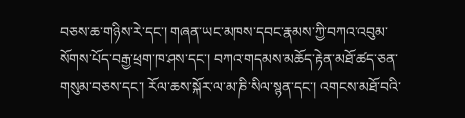བཅས་ཆ་གཉིས་རེ་དང་། གཞན་ཡང་མཁས་དབང་རྣམས་ཀྱི་བཀའ་འབུམ་སོགས་པོད་བརྒྱ་ཕྲག་ཁ་ཤས་དང་། བཀའ་གདམས་མཆོད་རྟེན་མཐོ་ཚད་ཅན་གསུམ་བཅས་དང་། རོལ་ཆས་སྐོར་ལ་མ་ཎི་སིལ་སྙན་དང་། འགངས་མཐོ་བའི་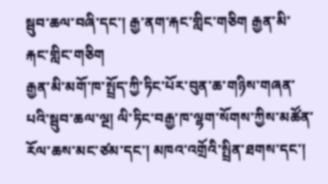སྦུབ་ཆལ་བཞི་དང་། རྒྱ་ནག་རྐང་གླིང་གཅིག རྒྱན་མི་རྐང་གླིང་གཅིག
རྒྱན་མི་མགོ་ཁ་སྤྲོད་ཀྱི་ཏིང་པོར་བུན་ཆ་གཉིས་གཞན་པའི་སྦུབ་ཆལ་ལྔ། ལི་ཏིང་བརྒྱ་ཁ་ལྷག་སོགས་ཀྱིས་མཚོན་རོལ་ཆས་མང་ཙམ་དང་། མཁའ་འགྲོའི་སྤྲིན་ཐགས་དང་།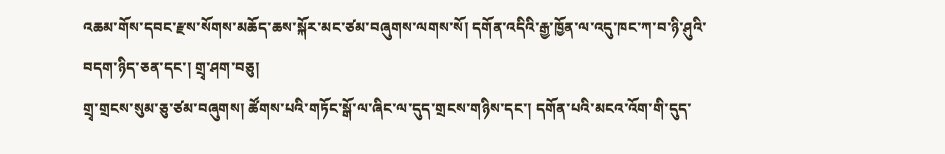འཆམ་གོས་དབང་རྫས་སོགས་མཆོད་ཆས་སྐོར་མང་ཙམ་བཞུགས་ལགས་སོ། དགོན་འདིའི་རྒྱ་ཁྱོན་ལ་འདུ་ཁང་ཀ་བ་ཉི་ཤུའི་བདག་ཉིད་ཅན་དང་། གྲྭ་ཤག་བཅུ།
གྲྭ་གྲངས་སུམ་ཅུ་ཙམ་བཞུགས། ཚོགས་པའི་གཏོང་སྒོ་ལ་ཞིང་ལ་དུད་གྲངས་གཉིས་དང་། དགོན་པའི་མངའ་འོག་གི་དུད་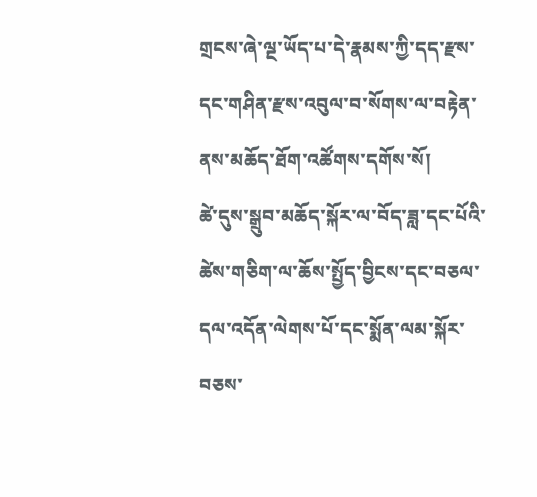གྲངས་ཞེ་ལྔ་ཡོད་པ་དེ་རྣམས་ཀྱི་དད་རྫས་དང་གཤིན་རྫས་འབུལ་བ་སོགས་ལ་བརྟེན་ནས་མཆོད་ཐོག་འཚོགས་དགོས་སོ།
ཚེ་དུས་སྒྲུབ་མཆོད་སྐོར་ལ་བོད་ཟླ་དང་པོའི་ཚེས་གཅིག་ལ་ཆོས་སྤྱོད་བྱིངས་དང་བཅལ་དལ་འདོན་ལེགས་པོ་དང་སྨོན་ལམ་སྐོར་བཅས་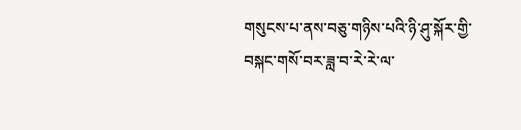གསུངས་པ་ནས་བཅུ་གཉིས་པའི་ཉི་ཤུ་སྐོར་གྱི་བསྐང་གསོ་བར་ཟླ་བ་རེ་རེ་ལ་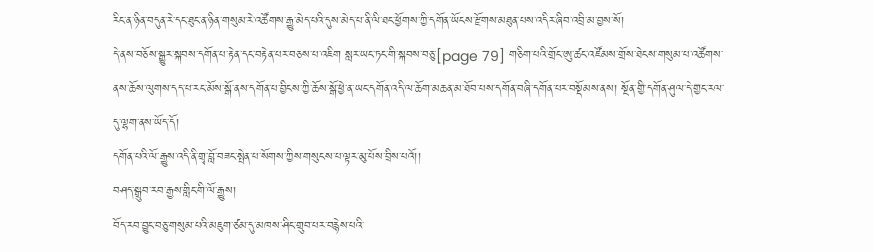རིང་ན་ཉིན་བདུན་རེ་དང་ཐུང་ན་ཉིན་གསུམ་རེ་འཚོགས་རྒྱུ་མེད་པའི་དུས་མེད་པ་ནི་ལི་ཐང་ཕྱོགས་ཀྱི་དགོན་ཡོངས་རྫོགས་མཐུན་པས་འདིར་ཞིབ་འབྲི་མ་བྱས་སོ།
དེ་ནས་བཅོས་སྒྱུར་སྐབས་དགོན་པ་རྟེན་དང་བརྟེན་པར་བཅས་པ་འཇིག སླར་ཡང་ཏང་གི་སྐབས་བཅུ་[page 79] གཅིག་པའི་གྲོང་ཨུ་ཚང་འཛོམས་གྲོས་ཐེངས་གསུམ་པ་འཚོགས་ནས་ཆོས་ལུགས་དད་པ་རང་མོས་སྒོ་ནས་དགོན་པ་བྱིངས་ཀྱི་ཆོས་སྒོ་ཕྱེ་ན་ཡང་དགོན་འདི་ལ་ཆོག་མཆན་མ་ཐོབ་པས་དགོན་བཞི་དགོན་པར་བསྡོམས་ནས། སྔོན་གྱི་དགོན་ཤུལ་དེ་གྱང་རལ་དུ་ལྷག་ནས་ཡོད་དོ།
དགོན་པའི་ལོ་རྒྱུས་འདི་ནི་གྲྭ་བློ་བཟང་སྤེན་པ་སོགས་ཀྱིས་གསུངས་པ་ལྟར་མུ་པོས་བྲིས་པའོ།།
བཤད་སྒྲུབ་རབ་རྒྱས་གླིང་གི་ལོ་རྒྱུས།
བོད་རབ་བྱུང་བཅུ་གསུམ་པའི་མཇུག་ཙམ་དུ་མཁས་ཤིང་གྲུབ་པར་བརྙེས་པའི་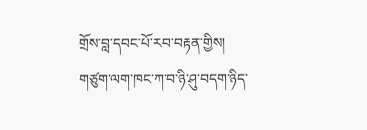གྲོས་བླ་དབང་པོ་རབ་བརྟན་གྱིས། གཙུག་ལག་ཁང་ཀ་བ་ཉི་ཤུ་བདག་ཉིད་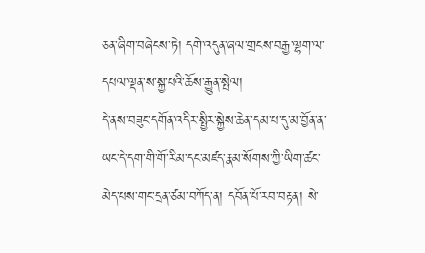ཅན་ཞིག་བཞེངས་ཏེ། དགེ་འདུན་ཞལ་གྲངས་བརྒྱ་ལྷག་ལ་དཔལ་ལྡན་ས་སྐྱ་པའི་ཆོས་རྒྱུན་སྤེལ།
དེ་ནས་བཟུང་དགོན་འདིར་སྤྱིར་སྐྱེས་ཆེན་དམ་པ་དུ་མ་བྱོན་ན་ཡང་དེ་དག་གི་གོ་རིམ་དང་མཛད་རྣམ་སོགས་ཀྱི་ཡིག་ཚང་མེད་པས་གང་དྲན་ཙམ་བཀོད་ན། དབོན་པོ་རབ་བརྟན། སེ་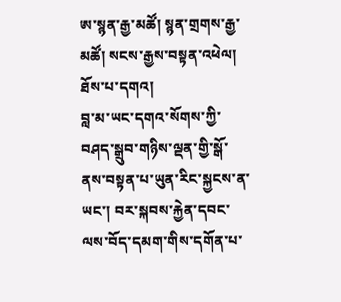ཨ་སྙན་རྒྱ་མཚོ། སྙན་གྲགས་རྒྱ་མཚོ། སངས་རྒྱས་བསྟན་འཕེལ། ཐོས་པ་དགའ།
བླ་མ་ཡང་དགའ་སོགས་ཀྱི་བཤད་སྒྲུབ་གཉིས་ལྡན་གྱི་སྒོ་ནས་བསྟན་པ་ཡུན་རིང་སྐྱངས་ན་ཡང་། བར་སྐབས་རྐྱེན་དབང་ལས་བོད་དམག་གིས་དགོན་པ་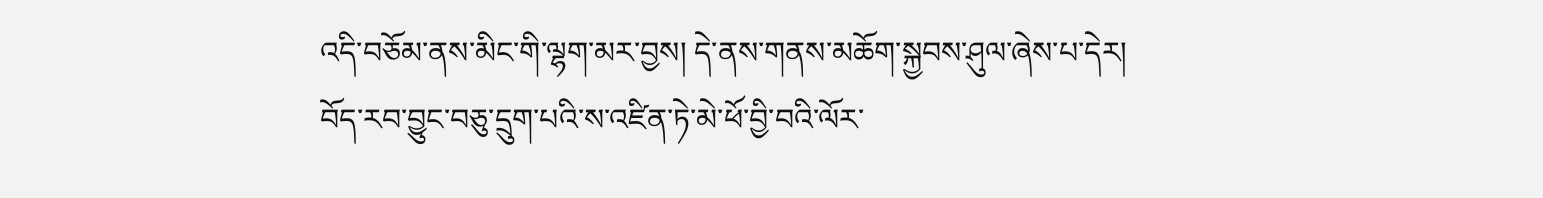འདི་བཅོམ་ནས་མིང་གི་ལྷག་མར་བྱས། དེ་ནས་གནས་མཆོག་སྐྱབས་ཤུལ་ཞེས་པ་དེར།
བོད་རབ་བྱུང་བཅུ་དྲུག་པའི་ས་འཛིན་ཏེ་མེ་ཕོ་བྱི་བའི་ལོར་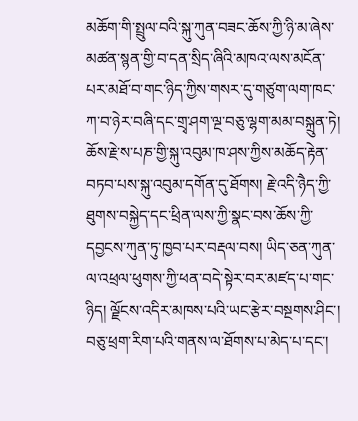མཆོག་གི་སྤྲུལ་བའི་སྐུ་ཀུན་བཟང་ཆོས་ཀྱི་ཉི་མ་ཞེས་མཚན་སྙན་གྱི་བ་དན་སྲིད་ཞིའི་མཁའ་ལས་མངོན་པར་མཐོ་བ་གང་ཉིད་ཀྱིས་གསར་དུ་གཙུག་ལག་ཁང་ཀ་བ་ཉེར་བཞི་དང་གྲྭ་ཤག་ལྔ་བཅུ་ལྷག་མམ་བསྐྲུན་ཏེ།
ཆོས་རྗེ་ས་པཎ་གྱི་སྐུ་འབུམ་ཁ་ཤས་ཀྱིས་མཆོད་རྟེན་བཏབ་པས་སྐུ་འབུམ་དགོན་དུ་ཐོགས། རྗེ་འདི་ཉཻད་ཀྱི་ཐུགས་བསྐྱེད་དང་ཕྲིན་ལས་ཀྱི་སྣང་བས་ཆོས་ཀྱི་དབྱངས་ཀུན་ཏུ་ཁྱབ་པར་བརྡལ་བས། ཡིད་ཅན་ཀུན་ལ་འཕྲལ་ཕུགས་ཀྱི་ཕན་བདེ་སྟེར་བར་མཛད་པ་གང་ཉིད། ལྗོངས་འདིར་མཁས་པའི་ཡང་རྩེར་བསྔགས་ཤིང་།
བཅུ་ཕྲག་རིག་པའི་གནས་ལ་ཐོགས་པ་མེད་པ་དང་།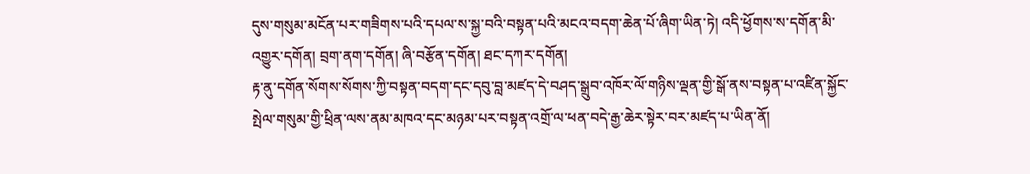དུས་གསུམ་མངོན་པར་གཟིགས་པའི་དཔལ་ས་སྐྱ་བའི་བསྟན་པའི་མངའ་བདག་ཆེན་པོ་ཞིག་ཡིན་ཏེ། འདི་ཕྱོགས་ས་དགོན་མི་འགྱུར་དགོན། བྲག་ནག་དགོན། ཞི་བརྩོན་དགོན། ཐང་དཀར་དགོན།
རྟ་ནུ་དགོན་སོགས་སོགས་ཀྱི་བསྟན་བདག་དང་དབུ་བླ་མཛད་དེ་བཤད་སྒྲུབ་འཁོར་ལོ་གཉིས་ལྡན་གྱི་སྒོ་ནས་བསྟན་པ་འཛིན་སྐྱོང་སྤེལ་གསུམ་གྱི་ཕྲིན་ལས་ནམ་མཁའ་དང་མཉམ་པར་བསྟན་འགྲོ་ལ་ཕན་བདེ་རྒྱ་ཆེར་སྟེར་བར་མཛད་པ་ཡིན་ནོ།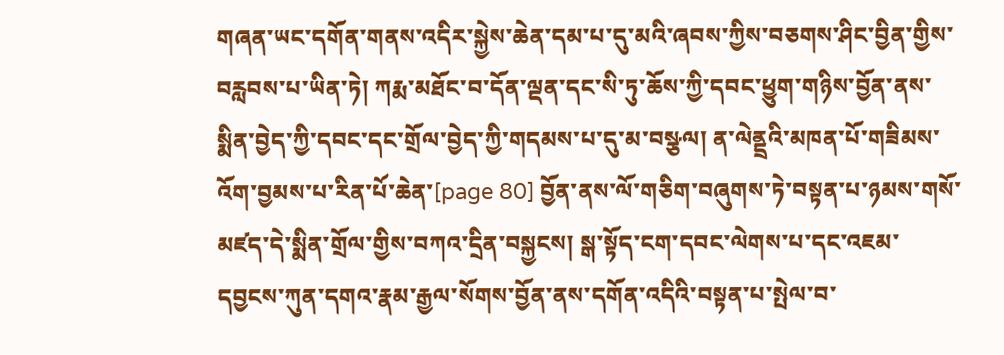གཞན་ཡང་དགོན་གནས་འདིར་སྐྱེས་ཆེན་དམ་པ་དུ་མའི་ཞབས་ཀྱིས་བཅགས་ཤིང་བྱིན་གྱིས་བརླབས་པ་ཡིན་ཏེ། ཀརྨ་མཐོང་བ་དོན་ལྡན་དང་སི་ཏུ་ཆོས་ཀྱི་དབང་ཕྱུག་གཉིས་བྱོན་ནས་སྨིན་བྱེད་ཀྱི་དབང་དང་གྲོལ་བྱེད་ཀྱི་གདམས་པ་དུ་མ་བསྩལ། ན་ལེནྡྲའི་མཁན་པོ་གཟིམས་འོག་བྱམས་པ་རིན་པོ་ཆེན་[page 80] བྱོན་ནས་ལོ་གཅིག་བཞུགས་ཏེ་བསྟན་པ་ཉམས་གསོ་མཛད་དེ་སྨིན་གྲོལ་གྱིས་བཀའ་དྲིན་བསྐྱངས། སྒ་སྟོད་ངག་དབང་ལེགས་པ་དང་འཇམ་དབྱངས་ཀུན་དགའ་རྣམ་རྒྱལ་སོགས་བྱོན་ནས་དགོན་འདིའི་བསྟན་པ་སྤེལ་བ་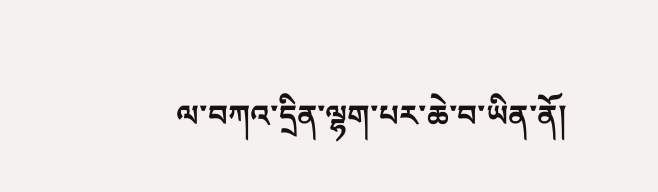ལ་བཀའ་དྲིན་ལྷག་པར་ཆེ་བ་ཡིན་ནོ།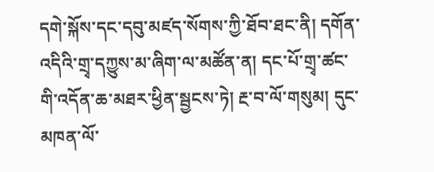དགེ་སྐོས་དང་དབུ་མཛད་སོགས་ཀྱི་ཐོབ་ཐང་ནི། དགོན་འདིའི་གྲྭ་དཀྱུས་མ་ཞིག་ལ་མཚོན་ན། དང་པོ་གྲྭ་ཚང་གི་འདོན་ཆ་མཐར་ཕྱིན་སྦྱངས་ཏེ། རྔ་བ་ལོ་གསུམ། དུང་མཁན་ལོ་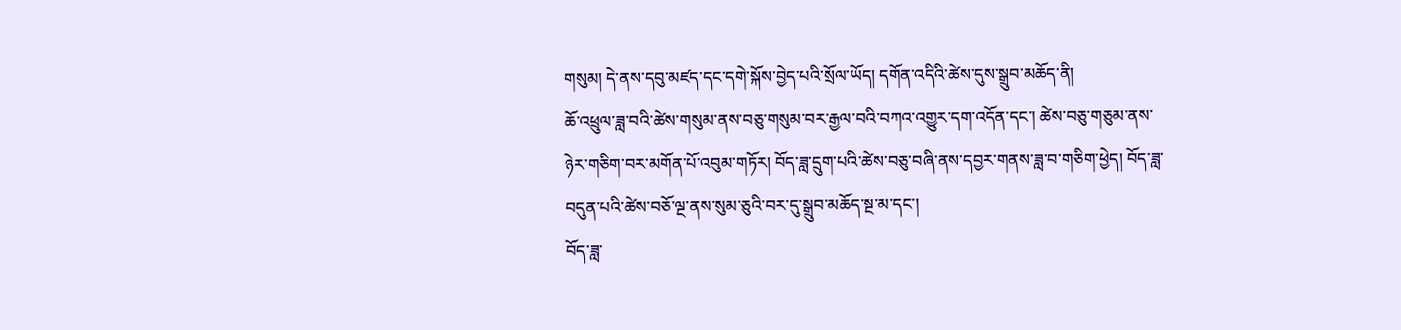གསུམ། དེ་ནས་དབུ་མཛད་དང་དགེ་སྐོས་བྱེད་པའི་སྲོལ་ཡོད། དགོན་འདིའི་ཚེས་དུས་སྒྲུབ་མཆོད་ནི།
ཆོ་འཕྲུལ་ཟླ་བའི་ཚེས་གསུམ་ནས་བཅུ་གསུམ་བར་རྒྱལ་བའི་བཀའ་འགྱུར་དག་འདོན་དང་། ཚེས་བཅུ་གཅུམ་ནས་ཉེར་གཅིག་བར་མགོན་པོ་འབུམ་གཏོར། བོད་ཟླ་དྲུག་པའི་ཚེས་བཅུ་བཞི་ནས་དབྱར་གནས་ཟླ་བ་གཅིག་ཕྱེད། བོད་ཟླ་བདུན་པའི་ཚེས་བཅོ་ལྔ་ནས་སུམ་ཅུའི་བར་དུ་སྒྲུབ་མཆོད་སྔ་མ་དང་།
བོད་ཟླ་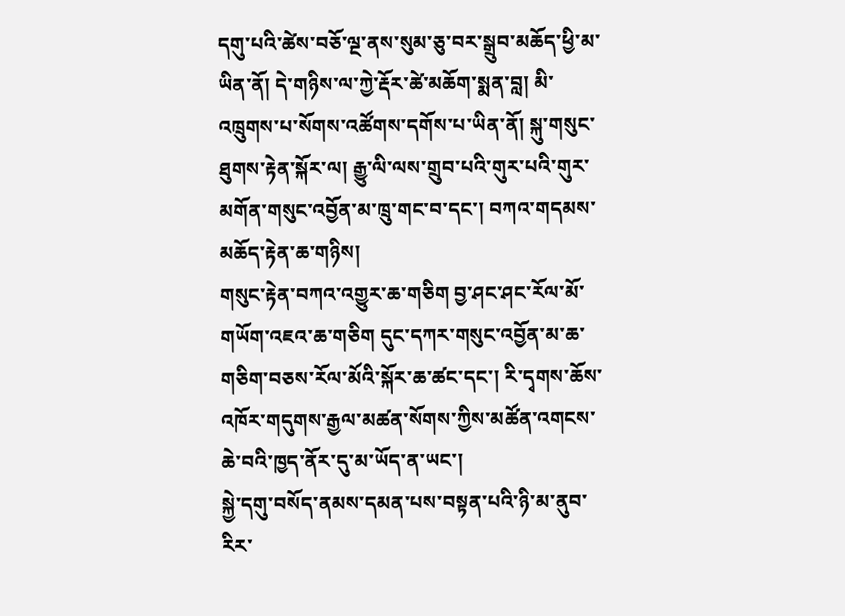དགུ་པའི་ཚེས་བཅོ་ལྔ་ནས་སུམ་ཅུ་བར་སྒྲུབ་མཆོད་ཕྱི་མ་ཡིན་ནོ། དེ་གཉིས་ལ་ཀྱེ་རྡོར་ཚེ་མཆོག་སྨན་བླ། མི་འཁྲུགས་པ་སོགས་འཚོགས་དགོས་པ་ཡིན་ནོ། སྐུ་གསུང་ཐུགས་རྟེན་སྐོར་ལ། རྒྱུ་ལི་ལས་གྲུབ་པའི་གུར་པའི་གུར་མགོན་གསུང་འབྱོན་མ་ཁྲུ་གང་བ་དང་། བཀའ་གདམས་མཆོད་རྟེན་ཆ་གཉིས།
གསུང་རྟེན་བཀའ་འགྱུར་ཆ་གཅིག བྱ་ཤང་ཤང་རོལ་མོ་གཡོག་འཇའ་ཆ་གཅིག དུང་དཀར་གསུང་འབྱོན་མ་ཆ་གཅིག་བཅས་རོལ་མོའི་སྐོར་ཆ་ཚང་དང་། རི་དྭགས་ཆོས་འཁོར་གདུགས་རྒྱལ་མཚན་སོགས་ཀྱིས་མཚོན་འགངས་ཆེ་བའི་ཁྱད་ནོར་དུ་མ་ཡོད་ན་ཡང་།
སྐྱེ་དགུ་བསོད་ནམས་དམན་པས་བསྟན་པའི་ཉི་མ་ནུབ་རིར་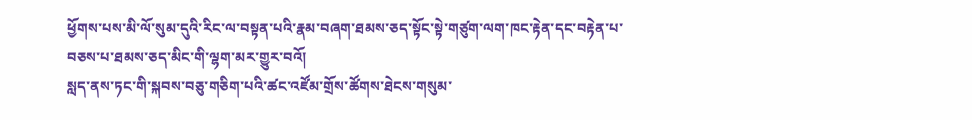ཕྱོགས་པས་མི་ལོ་སུམ་དུའི་རིང་ལ་བསྟན་པའི་རྣམ་བཞག་ཐམས་ཅད་སྟོང་སྟེ་གཙུག་ལག་ཁང་རྟེན་དང་བརྟེན་པ་བཅས་པ་ཐམས་ཅད་མིང་གི་ལྷག་མར་གྱུར་བའོ།
སླད་ནས་ཏང་གི་སྐབས་བཅུ་གཅིག་པའི་ཚང་འཛོམ་གྲོས་ཚོགས་ཐེངས་གསུམ་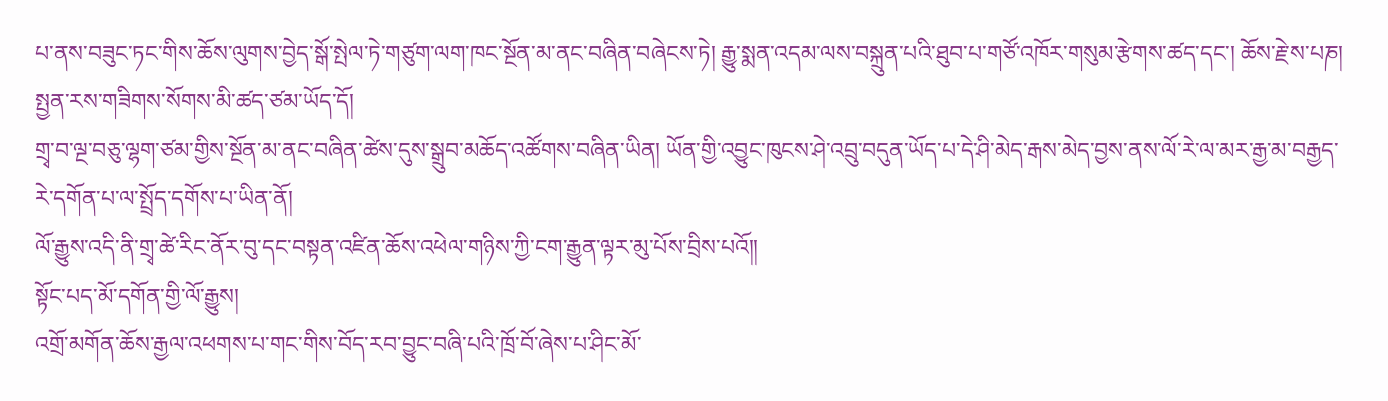པ་ནས་བཟུང་ཏང་གིས་ཆོས་ལུགས་བྱེད་སྒོ་སྤེལ་ཏེ་གཙུག་ལག་ཁང་སྔོན་མ་ནང་བཞིན་བཞེངས་ཏེ། རྒྱུ་སྨན་འདམ་ལས་བསྐྲུན་པའི་ཐུབ་པ་གཙོ་འཁོར་གསུམ་རྩེགས་ཚད་དང་། ཆོས་རྗེ་ས་པཎ། སྤྱན་རས་གཟིགས་སོགས་མི་ཚད་ཙམ་ཡོད་དོ།
གྲྭ་བ་ལྔ་བཅུ་ལྷག་ཙམ་གྱིས་སྔོན་མ་ནང་བཞིན་ཚེས་དུས་སྒྲུབ་མཆོད་འཚོགས་བཞིན་ཡིན། ཡོན་གྱི་འབྱུང་ཁུངས་ཤེ་འབྲུ་བདུན་ཡོད་པ་དེ་ཤི་མེད་རྒས་མེད་བྱས་ནས་ལོ་རེ་ལ་མར་རྒྱ་མ་བརྒྱད་རེ་དགོན་པ་ལ་སྤྲོད་དགོས་པ་ཡིན་ནོ།
ལོ་རྒྱུས་འདི་ནི་གྲྭ་ཚེ་རིང་ནོར་བུ་དང་བསྟན་འཛིན་ཆོས་འཕེལ་གཉིས་ཀྱི་ངག་རྒྱུན་ལྟར་མུ་པོས་བྲིས་པའོ།།
སྟོང་པད་མོ་དགོན་གྱི་ལོ་རྒྱུས།
འགྲོ་མགོན་ཆོས་རྒྱལ་འཕགས་པ་གང་གིས་བོད་རབ་བྱུང་བཞི་པའི་ཁྲོ་བོ་ཞེས་པ་ཤིང་མོ་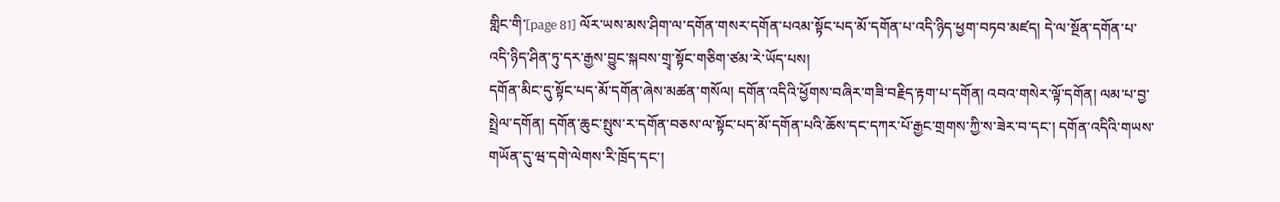གླིང་གི་[page 81] ལོར་ཡས་མས་ཤིག་ལ་དགོན་གསར་དགོན་པའམ་སྟོང་པད་མོ་དགོན་པ་འདི་ཉིད་ཕྱག་བཏབ་མཛད། དེ་ལ་སྔོན་དགོན་པ་འདི་ཉིད་ཤིན་ཏུ་དར་རྒྱས་བྱུང་སྐབས་གྲྭ་སྟོང་གཅིག་ཙམ་རེ་ཡོད་པས།
དགོན་མིང་དུ་སྟོང་པད་མོ་དགོན་ཞེས་མཚན་གསོལ། དགོན་འདིའི་ཕྱོགས་བཞིར་གཟི་བརྗིད་རྟག་པ་དགོན། འབའ་གསེར་ལྟོ་དགོན། ལམ་པ་བྱ་སྤྲེལ་དགོན། དགོན་ཆུང་སྤུས་ར་དགོན་བཅས་ལ་སྟོང་པད་མོ་དགོན་པའི་ཆོས་དང་དཀར་པོ་རྒྱང་གྲགས་ཀྱི་ས་ཟེར་བ་དང་། དགོན་འདིའི་གཡས་གཡོན་དུ་ཝ་དགེ་ལེགས་རི་ཁྲོད་དང་།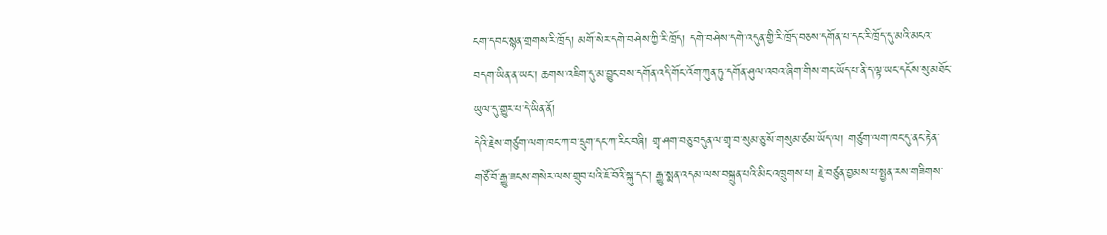ངག་དབང་སྙན་གྲགས་རི་ཁྲོད། མགོ་སེར་དགེ་བཤེས་ཀྱི་རི་ཁྲོད། དགེ་བཤེས་དགེ་འདུན་གྱི་རི་ཁྲོད་བཅས་དགོན་པ་དང་རི་ཁྲོད་དུ་མའི་མངའ་བདག་ཡིན་ན་ཡང་། ཆགས་འཇིག་དུ་མ་བྱུང་བས་དགོན་འདི་གོང་འོག་ཀུན་ཏུ་དགོན་ཤུལ་འབའ་ཞིག་གིས་གང་ཡོད་པ་ནི་ད་ལྟ་ཡང་དངོས་སུ་མཐོང་ཡུལ་དུ་གྱུར་པ་དེ་ཡིན་ནོ།
དེའི་རྗེས་གཙུག་ལག་ཁང་ཀ་བ་དྲུག་དང་ཀ་རིང་བཞི། གྲྭ་ཤག་བཅུ་བདུན་ལ་གྲྭ་བ་སུམ་ཅུ་སོ་གསུམ་ཙམ་ཡོད་ལ། གཙུག་ལག་ཁང་དུ་ནང་རྟེན་གཙོ་བོ་རྒྱུ་ཟངས་གསེར་ལས་གྲུབ་པའི་ཇོ་བོའི་སྐུ་དང་། རྒྱུ་སྨན་འདམ་ལས་བསྐྲུན་པའི་མིང་འཁྲུགས་པ། རྗེ་བཙུན་བྱམས་པ་སྤྱན་རས་གཟིགས་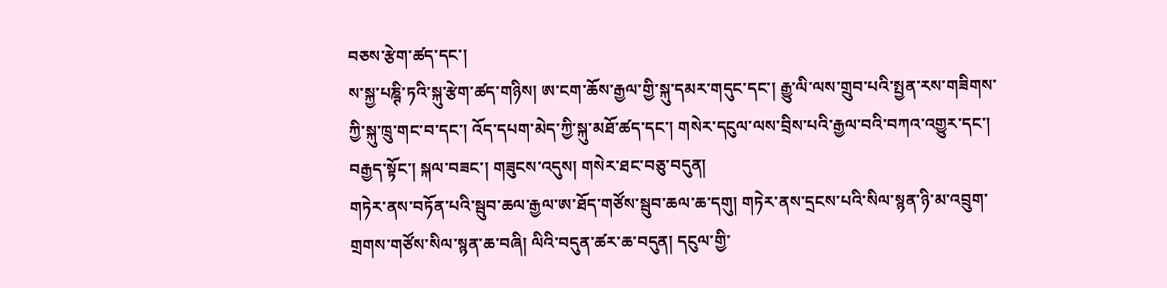བཅས་རྩེག་ཚད་དང་།
ས་སྐྱ་པཎྚི་ཏའི་སྐུ་རྩེག་ཚད་གཉིས། ཨ་ངག་ཆོས་རྒྱལ་གྱི་སྐུ་དམར་གདུང་དང་། རྒྱུ་ལི་ལས་གྲུབ་པའི་སྤྱན་རས་གཟིགས་ཀྱི་སྐུ་ཁྲུ་གང་བ་དང་། འོད་དཔག་མེད་ཀྱི་སྐུ་མཐོ་ཚད་དང་། གསེར་དངུལ་ལས་བྲིས་པའི་རྒྱལ་བའི་བཀའ་འགྱུར་དང་། བརྒྱད་སྟོང་། སྐལ་བཟང་། གཟུངས་འདུས། གསེར་ཐང་བཅུ་བདུན།
གཏེར་ནས་བཏོན་པའི་སྦུབ་ཆལ་རྒྱལ་ཨ་ཐོད་གཙོས་སྦུབ་ཆལ་ཆ་དགུ། གཏེར་ནས་དྲངས་པའི་སིལ་སྙན་ཉི་མ་འབྲུག་གྲགས་གཙོས་སིལ་སྙན་ཆ་བཞི། ལིའི་བདུན་ཚར་ཆ་བདུན། དངུལ་གྱི་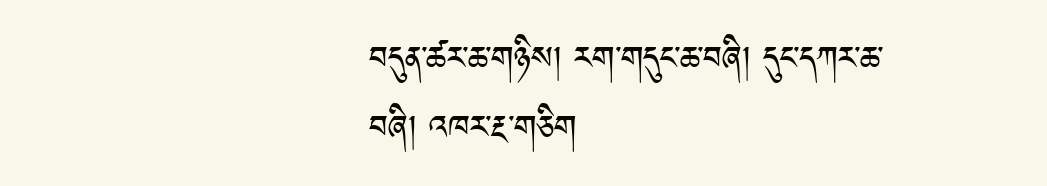བདུན་ཚར་ཆ་གཉིས། རག་གདུང་ཆ་བཞི། དུང་དཀར་ཆ་བཞི། འཁར་རྔ་གཅིག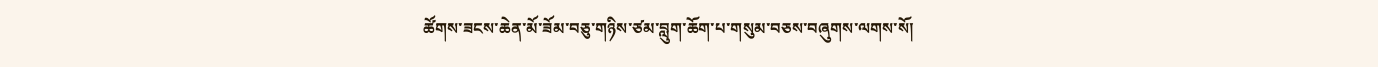ཚོགས་ཟངས་ཆེན་མོ་ཟོམ་བཅུ་གཉིས་ཙམ་བླུག་ཆོག་པ་གསུམ་བཅས་བཞུགས་ལགས་སོ།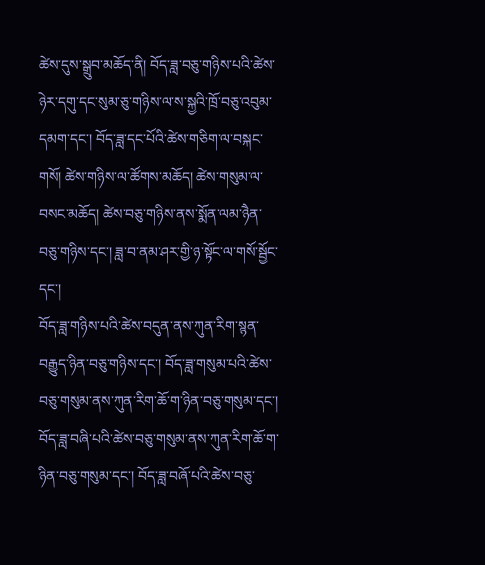ཚེས་དུས་སྒྲུབ་མཆོད་ནི། བོད་ཟླ་བཅུ་གཉིས་པའི་ཚེས་ཉེར་དགུ་དང་སུམ་ཅུ་གཉིས་ལ་ས་སྐྱའི་ཁྲོ་བཅུ་འབུམ་དམག་དང་། བོད་ཟླ་དང་པོའི་ཚེས་གཅིག་ལ་བསྐང་གསོ། ཚེས་གཉིས་ལ་ཚོགས་མཆོད། ཚེས་གསུམ་ལ་བསང་མཆོད། ཚེས་བཅུ་གཉིས་ནས་སྨོན་ལམ་ཉཻན་བཅུ་གཉིས་དང་། ཟླ་བ་ནམ་ཤར་གྱི་ཉ་སྟོང་ལ་གསོ་སྦྱོང་དང་།
བོད་ཟླ་གཉིས་པའི་ཚེས་བདུན་ནས་ཀུན་རིག་སྙན་བརྒྱུད་ཉིན་བཅུ་གཉིས་དང་། བོད་ཟླ་གསུམ་པའི་ཚེས་བཅུ་གསུམ་ནས་ཀུན་རིག་ཆོ་ག་ཉིན་བཅུ་གསུམ་དང་། བོད་ཟླ་བཞི་པའི་ཚེས་བཅུ་གསུམ་ནས་ཀུན་རིག་ཆོ་ག་ཉིན་བཅུ་གསུམ་དང་། བོད་ཟླ་བཞོ་པའི་ཚེས་བཅུ་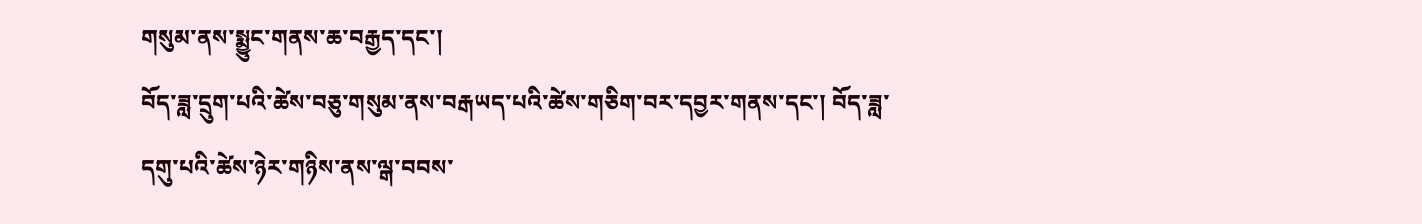གསུམ་ནས་སྨྱུང་གནས་ཆ་བརྒྱད་དང་།
བོད་ཟླ་དྲུག་པའི་ཚེས་བཅུ་གསུམ་ནས་བརྒཡད་པའི་ཚེས་གཅིག་བར་དབྱར་གནས་དང་། བོད་ཟླ་དགུ་པའི་ཚེས་ཉེར་གཉིས་ནས་ལྒ་བབས་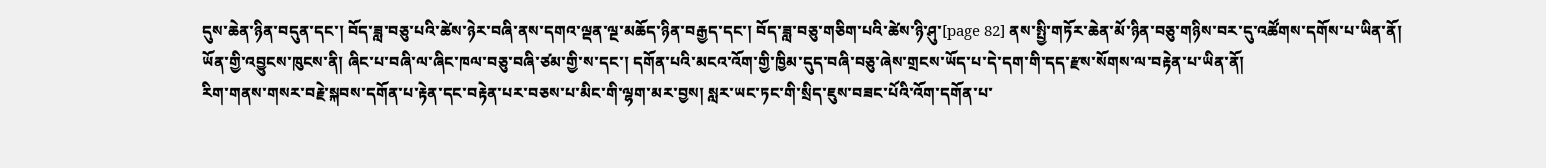དུས་ཆེན་ཉིན་བདུན་དང་། བོད་ཟླ་བཅུ་པའི་ཚེས་ཉེར་བཞི་ནས་དགའ་ལྡན་ལྔ་མཆོད་ཉིན་བརྒྱད་དང་། བོད་ཟླ་བཅུ་གཅིག་པའི་ཚེས་ཉི་ཤུ་[page 82] ནས་སྤྱི་གཏོར་ཆེན་མོ་ཉིན་བཅུ་གཉིས་བར་དུ་འཚོགས་དགོས་པ་ཡིན་ནོ།
ཡོན་གྱི་འབྱུངས་ཁུངས་ནི། ཞིང་པ་བཞི་ལ་ཞིང་ཁལ་བཅུ་བཞི་ཙམ་གྱི་ས་དང་། དགོན་པའི་མངའ་འོག་གྱི་ཁྱིམ་དུད་བཞི་བཅུ་ཞེས་གྲངས་ཡོད་པ་དེ་དག་གི་དད་རྫས་སོགས་ལ་བརྟེན་པ་ཡིན་ནོ།
རིག་གནས་གསར་བརྗེ་སྐབས་དགོན་པ་རྟེན་དང་བརྟེན་པར་བཅས་པ་མིང་གི་ལྷག་མར་བྱས། སླར་ཡང་ཏང་གི་སྲིད་ཇུས་བཟང་པོའི་འོག་དགོན་པ་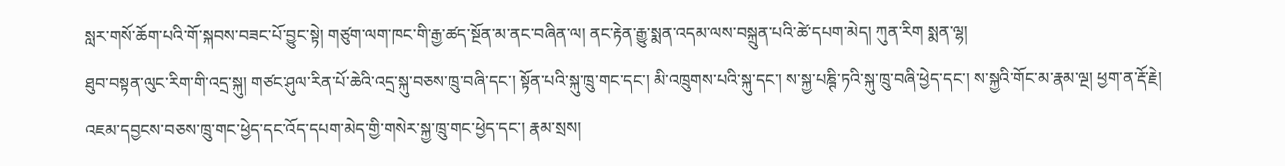སླར་གསོ་ཆོག་པའི་གོ་སྐབས་བཟང་པོ་བྱུང་སྟེ། གཙུག་ལག་ཁང་གི་རྒྱ་ཚད་སྔོན་མ་ནང་བཞིན་ལ། ནང་རྟེན་རྒྱུ་སྨན་འདམ་ལས་བསྐྲུན་པའི་ཚེ་དཔག་མེད། ཀུན་རིག སྨན་ལྷ།
ཐུབ་བསྟན་ལུང་རིག་གི་འདྲ་སྐུ། གཙང་ཤུལ་རིན་པོ་ཆེའི་འདྲ་སྐུ་བཅས་ཁྲུ་བཞི་དང་། སྟོན་པའི་སྐུ་ཁྲུ་གང་དང་། མི་འཁྲུགས་པའི་སྐུ་དང་། ས་སྐྱ་པཎྚི་ཏའི་སྐུ་ཁྲུ་བཞི་ཕྱེད་དང་། ས་སྐྱའི་གོང་མ་རྣམ་ལྔ། ཕྱག་ན་རྡོ་རྗེ། འཇམ་དབྱངས་བཅས་ཁྲུ་གང་ཕྱེད་དང་འོད་དཔག་མེད་གྱི་གསེར་སྐྱ་ཁྲུ་གང་ཕྱེད་དང་། རྣམ་སྲས།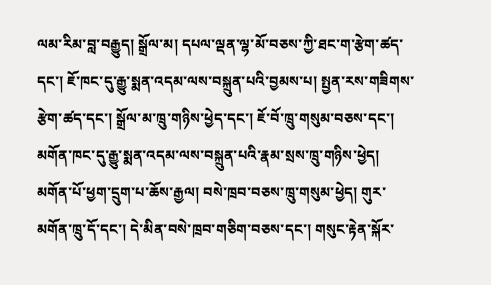ལམ་རིམ་བླ་བརྒྱུད། སྒྲོལ་མ། དཔལ་ལྡན་ལྷ་མོ་བཅས་ཀྱི་ཐང་ག་རྩེག་ཚད་དང་། ཇོ་ཁང་དུ་རྒྱུ་སྨན་འདམ་ལས་བསྐྲུན་པའི་བྱམས་པ། སྤྱན་རས་གཟིགས་རྩེག་ཚད་དང་། སྒྲོལ་མ་ཁྲུ་གཉིས་ཕྱེད་དང་། ཇོ་བོ་ཁྲུ་གསུམ་བཅས་དང་། མགོན་ཁང་དུ་རྒྱུ་སྨན་འདམ་ལས་བསྐྲུན་པའི་རྣམ་སྲས་ཁྲུ་གཉིས་ཕྱེད།
མགོན་པོ་ཕྱག་དྲུག་པ་ཆོས་རྒྱལ། བསེ་ཁྲབ་བཅས་ཁྲུ་གསུམ་ཕྱེད། གུར་མགོན་ཁྲུ་དོ་དང་། དེ་མིན་བསེ་ཁྲབ་གཅིག་བཅས་དང་། གསུང་རྟེན་སྐོར་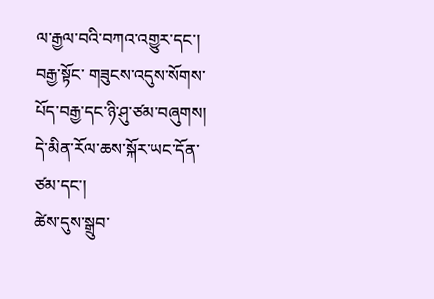ལ་རྒྱལ་བའི་བཀའ་འགྱུར་དང་། བརྒྱ་སྟོང་ གཟུངས་འདུས་སོགས་པོད་བརྒྱ་དང་ཉི་ཤུ་ཙམ་བཞུགས། དེ་མིན་རོལ་ཆས་སྐོར་ཡང་དོན་ཙམ་དང་།
ཚེས་དུས་སྒྲུབ་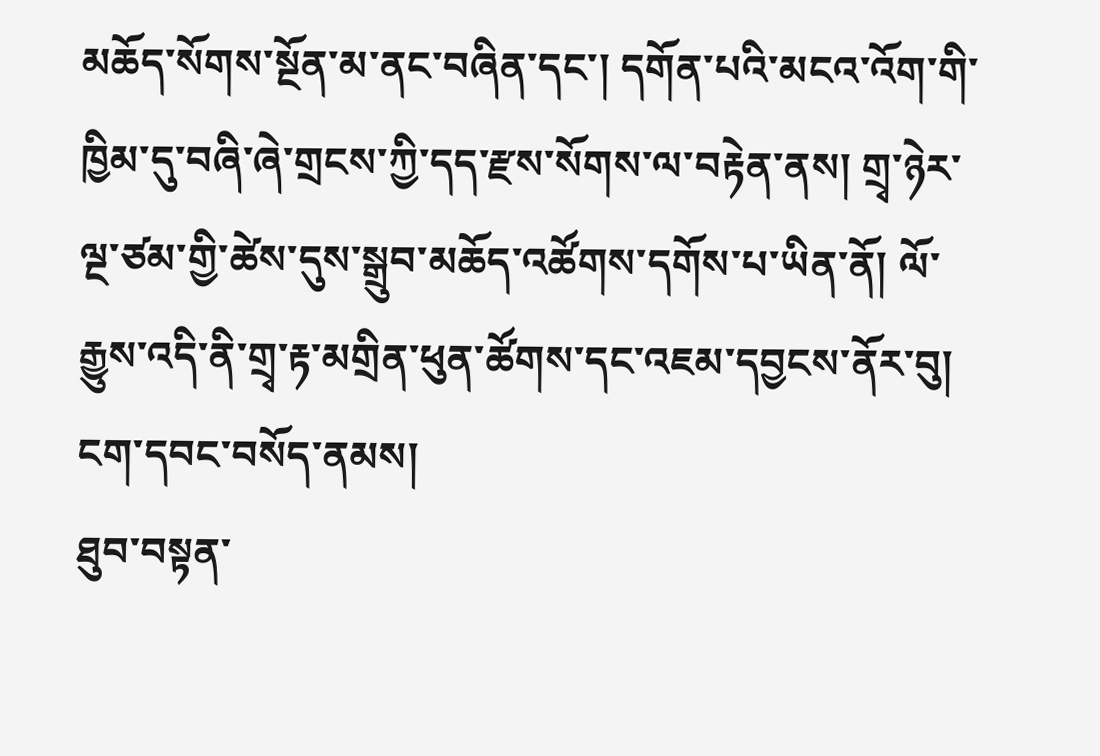མཆོད་སོགས་སྔོན་མ་ནང་བཞིན་དང་། དགོན་པའི་མངའ་འོག་གི་ཁྱིམ་དུ་བཞི་ཞེ་གྲངས་ཀྱི་དད་རྫས་སོགས་ལ་བརྟེན་ནས། གྲྭ་ཉེར་ལྔ་ཙམ་གྱི་ཚེས་དུས་སྒྲུབ་མཆོད་འཚོགས་དགོས་པ་ཡིན་ནོ། ལོ་རྒྱུས་འདི་ནི་གྲྭ་རྟ་མགྲིན་ཕུན་ཚོགས་དང་འཇམ་དབྱངས་ནོར་བུ། ངག་དབང་བསོད་ནམས།
ཐུབ་བསྟན་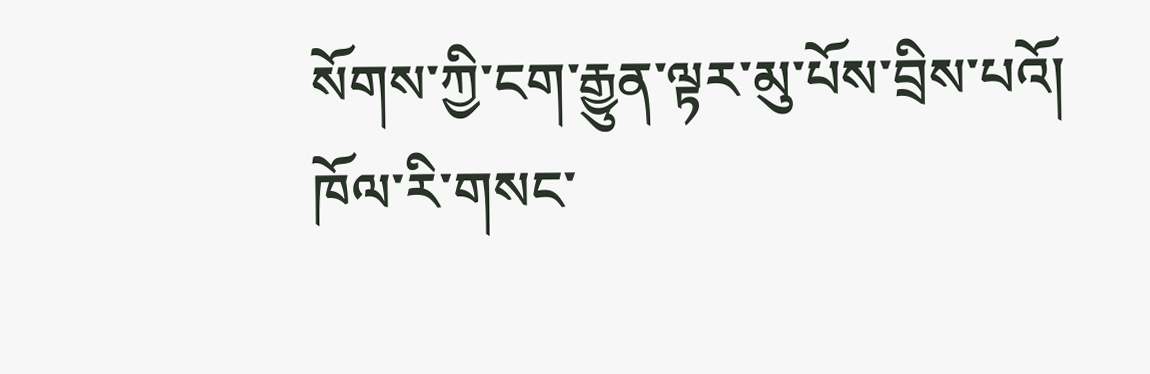སོགས་ཀྱི་ངག་རྒྱུན་ལྟར་མུ་པོས་བྲིས་པའོ།
ཁོལ་རི་གསང་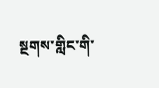སྔགས་གླིང་གི་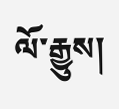ལོ་རྒྱུས།